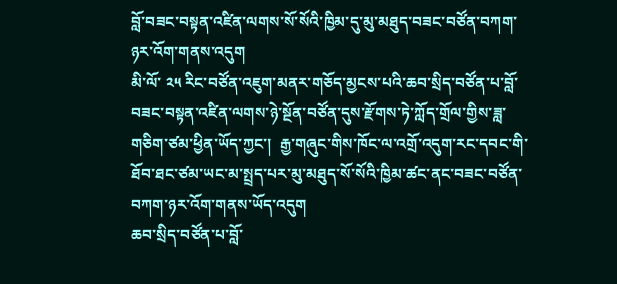བློ་བཟང་བསྟན་འཛིན་ལགས་སོ་སོའི་ཁྱིམ་དུ་མུ་མཐུད་བཟང་བཙོན་བཀག་ཉར་འོག་གནས་འདུག
མི་ལོ་ ༢༥ རིང་བཙོན་འཇུག་མནར་གཅོད་མྱངས་པའི་ཆབ་སྲིད་བཙོན་པ་བློ་བཟང་བསྟན་འཛིན་ལགས་ཉེ་སྔོན་བཙོན་དུས་རྫོགས་ཏེ་ཀློད་གྲོལ་གྱིས་ཟླ་གཅིག་ཙམ་ཕྱིན་ཡོད་ཀྱང་།  རྒྱ་གཞུང་གིས་ཁོང་ལ་འགྲོ་འདུག་རང་དབང་གི་ཐོབ་ཐང་ཙམ་ཡང་མ་སྤྲད་པར་མུ་མཐུད་སོ་སོའི་ཁྱིམ་ཚང་ནང་བཟང་བཙོན་བཀག་ཉར་འོག་གནས་ཡོད་འདུག
ཆབ་སྲིད་བཙོན་པ་བློ་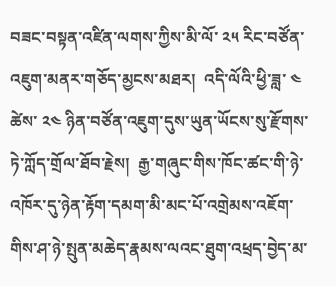བཟང་བསྟན་འཛིན་ལགས་ཀྱིས་མི་ལོ་ ༢༥ རིང་བཙོན་འཇུག་མནར་གཅོད་མྱངས་མཐར།  འདི་ལོའི་ཕྱི་ཟླ་ ༤ ཚེས་ ༢༤ ཉིན་བཙོན་འཇུག་དུས་ཡུན་ཡོངས་སུ་རྫོགས་ཏེ་ཀློད་གྲོལ་ཐོབ་རྗེས།  རྒྱ་གཞུང་གིས་ཁོང་ཚང་གི་ཉེ་འཁོར་དུ་ཉེན་རྟོག་དམག་མི་མང་པོ་འགྲེམས་འཇོག་གིས་ཤ་ཉེ་སྤུན་མཆེད་རྣམས་ལའང་ཐུག་འཕྲད་བྱེད་མ་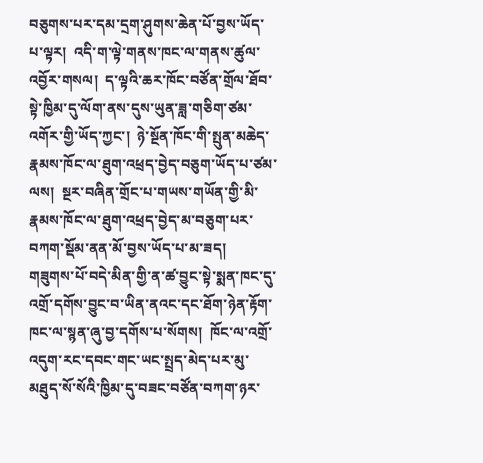བཅུགས་པར་དམ་དྲག་ཤུགས་ཆེན་པོ་བྱས་ཡོད་པ་ལྟར།  འདི་ག་ལྟེ་གནས་ཁང་ལ་གནས་ཚུལ་འབྱོར་གསལ།  ད་ལྟའི་ཆར་ཁོང་བཙོན་གྲོལ་ཐོབ་སྟེ་ཁྱིམ་དུ་ལོག་ནས་དུས་ཡུན་ཟླ་གཅིག་ཙམ་འགོར་གྱི་ཡོད་ཀྱང་།  ཉེ་སྔོན་ཁོང་གི་སྤུན་མཆེད་རྣམས་ཁོང་ལ་ཐུག་འཕྲད་བྱེད་བཅུག་ཡོད་པ་ཙམ་ལས།  སྔར་བཞིན་གྲོང་པ་གཡས་གཡོན་གྱི་མི་རྣམས་ཁོང་ལ་ཐུག་འཕྲད་བྱེད་མ་བཅུག་པར་བཀག་སྡོམ་ནན་མོ་བྱས་ཡོད་པ་མ་ཟད།  གཟུགས་པོ་བདེ་མིན་གྱི་ན་ཚ་བྱུང་སྟེ་སྨན་ཁང་དུ་འགྲོ་དགོས་བྱུང་བ་ཡིན་ནའང་དང་ཐོག་ཉེན་རྟོག་ཁང་ལ་སྙན་ཞུ་བྱ་དགོས་པ་སོགས།  ཁོང་ལ་འགྲོ་འདུག་རང་དབང་གང་ཡང་སྤྲད་མེད་པར་མུ་མཐུད་སོ་སོའི་ཁྱིམ་དུ་བཟང་བཙོན་བཀག་ཉར་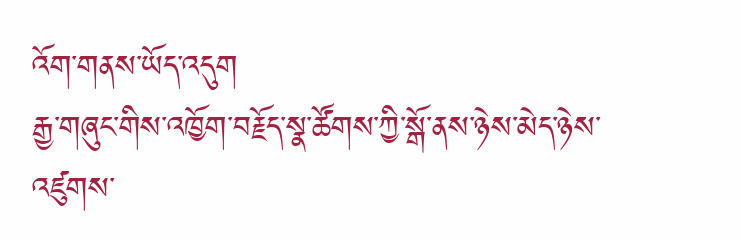འོག་གནས་ཡོད་འདུག
རྒྱ་གཞུང་གིས་འཁྱོག་བརྗོད་སྣ་ཚོགས་ཀྱི་སྒོ་ནས་ཉེས་མེད་ཉེས་འཛུགས་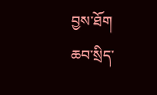བྱས་ཐོག  ཆབ་སྲིད་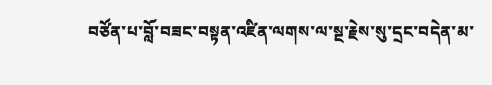བཙོན་པ་བློ་བཟང་བསྟན་འཛིན་ལགས་ལ་སྔ་རྗེས་སུ་དྲང་བདེན་མ་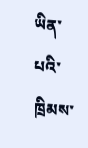ཡིན་པའི་ཁྲིམས་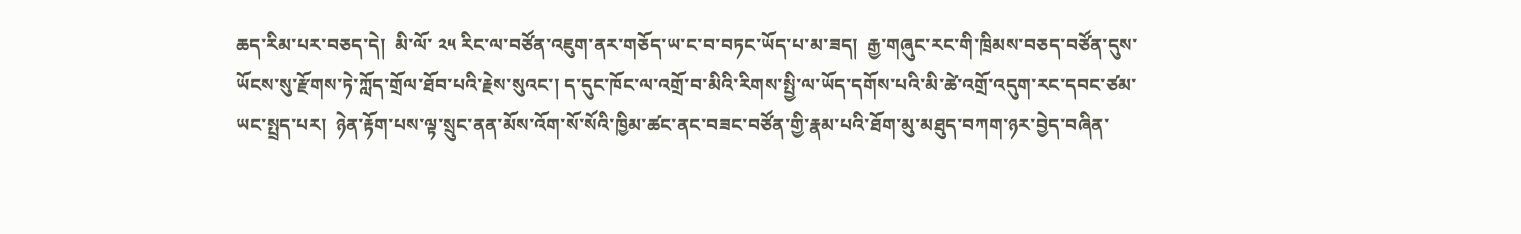ཆད་རིམ་པར་བཅད་དེ།  མི་ལོ་ ༢༥ རིང་ལ་བཙོན་འཇུག་ནར་གཅོད་ཡ་ང་བ་བཏང་ཡོད་པ་མ་ཟད།  རྒྱ་གཞུང་རང་གི་ཁྲིམས་བཅད་བཙོན་དུས་ཡོངས་སུ་རྫོགས་ཏེ་ཀློད་གྲོལ་ཐོབ་པའི་རྗེས་སུའང་། ད་དུང་ཁོང་ལ་འགྲོ་བ་མིའི་རིགས་སྤྱི་ལ་ཡོད་དགོས་པའི་མི་ཚེ་འགྲོ་འདུག་རང་དབང་ཙམ་ཡང་སྤྲད་པར།  ཉེན་རྟོག་པས་ལྟ་སྲུང་ནན་མོས་འོག་སོ་སོའི་ཁྱིམ་ཚང་ནང་བཟང་བཙོན་གྱི་རྣམ་པའི་ཐོག་མུ་མཐུད་བཀག་ཉར་བྱེད་བཞིན་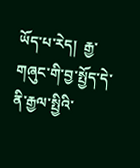ཡོད་པ་རེད།  རྒྱ་གཞུང་གི་བྱ་སྤྱོད་དེ་ནི་རྒྱལ་སྤྱིའི་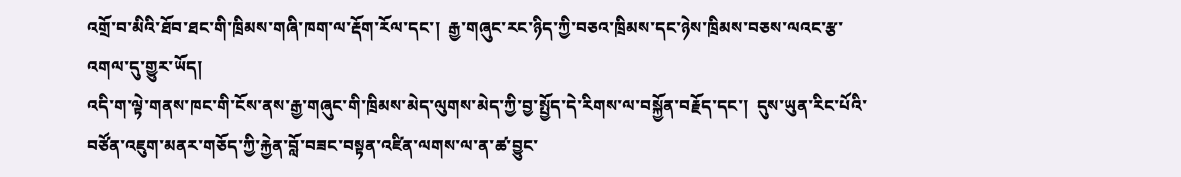འགྲོ་བ་མིའི་ཐོབ་ཐང་གི་ཁྲིམས་གཞི་ཁག་ལ་རྡོག་རོལ་དང་།  རྒྱ་གཞུང་རང་ཉིད་ཀྱི་བཅའ་ཁྲིམས་དང་ཉེས་ཁྲིམས་བཅས་ལའང་རྩ་འགལ་དུ་གྱུར་ཡོད།
འདི་ག་ལྟེ་གནས་ཁང་གི་ངོས་ནས་རྒྱ་གཞུང་གི་ཁྲིམས་མེད་ལུགས་མེད་ཀྱི་བྱ་སྤྱོད་དེ་རིགས་ལ་བསྐྱོན་བརྗོད་དང་།  དུས་ཡུན་རིང་པོའི་བཙོན་འཇུག་མནར་གཅོད་ཀྱི་རྐྱེན་བློ་བཟང་བསྟན་འཛིན་ལགས་ལ་ན་ཚ་བྱུང་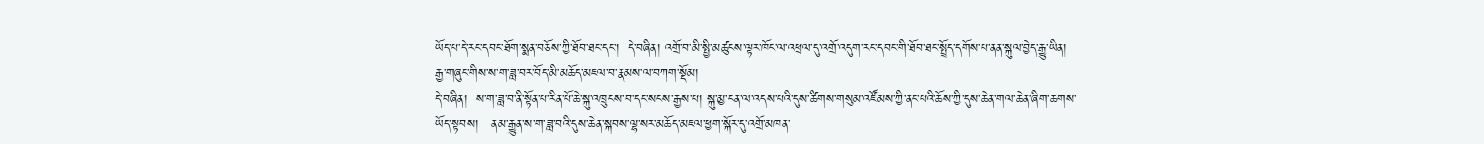ཡོད་པ་དེ་རང་དབང་ཐོག་སྨན་བཅོས་ཀྱི་ཐོབ་ཐང་དང་།  དེ་བཞིན། འགྲོ་བ་མི་སྤྱི་མཚུངས་ལྟར་ཁོང་ལ་འཕྲལ་དུ་འགྲོ་འདུག་རང་དབང་གི་ཐོབ་ཐང་སྤྲོད་དགོས་པ་ནན་སྐུལ་བྱེད་རྒྱུ་ཡིན།
རྒྱ་གཞུང་གིས་ས་ག་ཟླ་བར་བོད་མི་མཆོད་མཇལ་བ་རྣམས་ལ་བཀག་སྡོམ།
དེ་བཞིན།  ས་ག་ཟླ་བ་ནི་སྟོན་པ་རིན་པོ་ཆེ་སྐུ་འཁྲུངས་བ་དང་སངས་རྒྱས་པ། སྐུ་མྱ་ངན་ལ་འདས་པའི་དུས་ཚིགས་གསུམ་འཛོམས་ཀྱི་ནང་པའི་ཆོས་ཀྱི་དུས་ཆེན་གལ་ཆེན་ཞིག་ཆགས་ཡོད་སྟབས།   ནམ་རྒྱུན་ས་ག་ཟླ་བའི་དུས་ཆེན་སྐབས་ལྷ་སར་མཆོད་མཇལ་ཕྱག་སྐོར་དུ་འགྲོ་མཁན་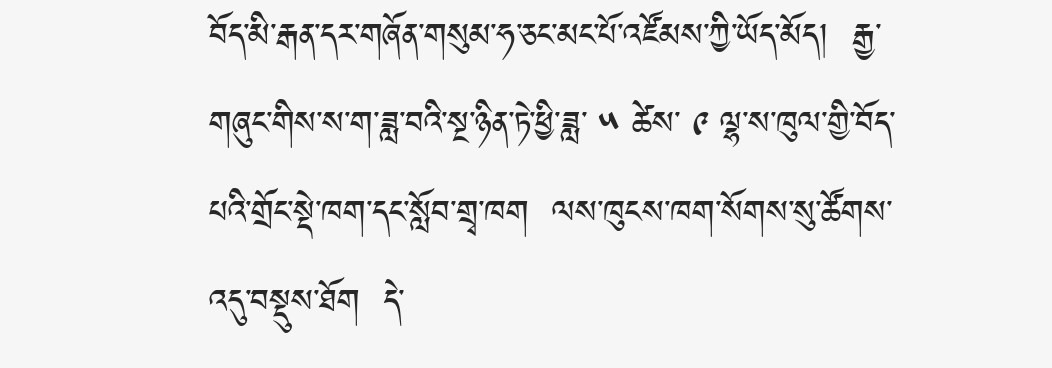བོད་མི་རྒན་དར་གཞོན་གསུམ་ཧ་ཅང་མང་པོ་འཛོམས་ཀྱི་ཡོད་མོད།  རྒྱ་གཞུང་གིས་ས་ག་ཟླ་བའི་སྔ་ཉིན་ཏེ་ཕྱི་ཟླ་ ༥ ཚེས་ ༩ ལྷ་ས་ཁུལ་གྱི་བོད་པའི་གྲོང་སྡེ་ཁག་དང་སློབ་གྲྭ་ཁག  ལས་ཁུངས་ཁག་སོགས་སུ་ཚོགས་འདུ་བསྡུས་ཐོག  དེ་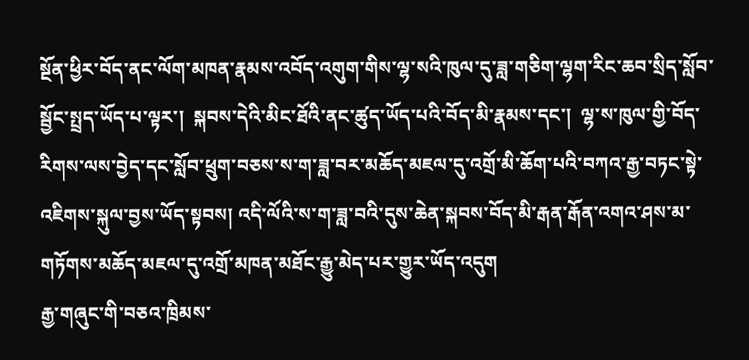སྔོན་ཕྱིར་བོད་ནང་ལོག་མཁན་རྣམས་འབོད་འགུག་གིས་ལྷ་སའི་ཁུལ་དུ་ཟླ་གཅིག་ལྷག་རིང་ཆབ་སྲིད་སློབ་སྦྱོང་སྤྲད་ཡོད་པ་ལྟར་།  སྐབས་དེའི་མིང་ཐོའི་ནང་ཚུད་ཡོད་པའི་བོད་མི་རྣམས་དང་།  ལྷ་ས་ཁུལ་གྱི་བོད་རིགས་ལས་བྱེད་དང་སློབ་ཕྲུག་བཅས་ས་ག་ཟླ་བར་མཆོད་མཇལ་དུ་འགྲོ་མི་ཆོག་པའི་བཀའ་རྒྱ་བཏང་སྟེ་འཇིགས་སྐུལ་བྱས་ཡོད་སྟབས། འདི་ལོའི་ས་ག་ཟླ་བའི་དུས་ཆེན་སྐབས་བོད་མི་རྒན་རྒོན་འགའ་ཤས་མ་གཏོགས་མཆོད་མཇལ་དུ་འགྲོ་མཁན་མཐོང་རྒྱུ་མེད་པར་གྱུར་ཡོད་འདུག
རྒྱ་གཞུང་གི་བཅའ་ཁྲིམས་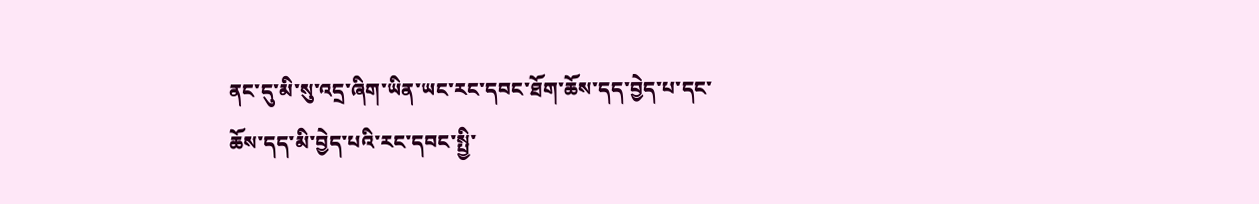ནང་དུ་མི་སུ་འདྲ་ཞིག་ཡིན་ཡང་རང་དབང་ཐོག་ཆོས་དད་བྱེད་པ་དང་ཆོས་དད་མི་བྱེད་པའི་རང་དབང་སྤྱི་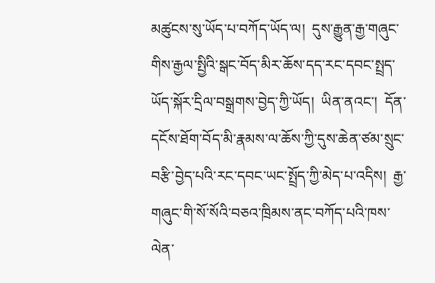མཚུངས་སུ་ཡོད་པ་བཀོད་ཡོད་ལ།  དུས་རྒྱུན་རྒྱ་གཞུང་གིས་རྒྱལ་སྤྱིའི་སྒང་བོད་མིར་ཆོས་དད་རང་དབང་སྤྲད་ཡོད་སྐོར་དྲིལ་བསྒྲགས་བྱེད་ཀྱི་ཡོད།  ཡིན་ནའང་།  དོན་དངོས་ཐོག་བོད་མི་རྣམས་ལ་ཆོས་ཀྱི་དུས་ཆེན་ཙམ་སྲུང་བརྩི་བྱེད་པའི་རང་དབང་ཡང་སྤྲོད་ཀྱི་མེད་པ་འདིས།  རྒྱ་གཞུང་གི་སོ་སོའི་བཅའ་ཁྲིམས་ནང་བཀོད་པའི་ཁས་ལེན་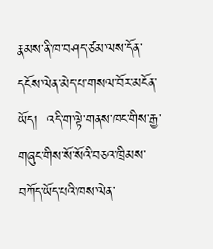རྣམས་ནི་ཁ་བཤད་ཙམ་ལས་དོན་དངོས་ལེན་མེད་པ་གསལ་བོར་མངོན་ཡོད།  འདི་ག་ལྟེ་གནས་ཁང་གིས་རྒྱ་གཞུང་གིས་སོ་སོའི་བཅའ་ཁྲིམས་བཀོད་ཡོད་པའི་ཁས་ལེན་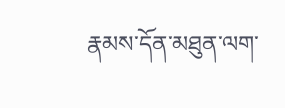རྣམས་དོན་མཐུན་ལག་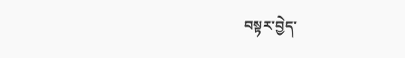བསྟར་བྱེད་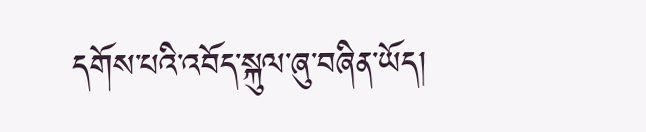དགོས་པའི་འབོད་སྐུལ་ཞུ་བཞིན་ཡོད།